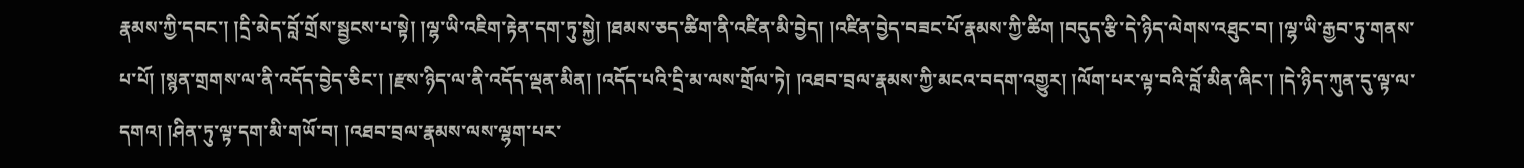རྣམས་ཀྱི་དབང་། །དྲི་མེད་བློ་གྲོས་སྦྱངས་པ་སྟེ། །ལྷ་ཡི་འཇིག་རྟེན་དག་ཏུ་སྐྱེ། །ཐམས་ཅད་ཚིག་ནི་འཛིན་མི་བྱེད། །འཛིན་བྱེད་བཟང་པོ་རྣམས་ཀྱི་ཚིག །བདུད་རྩི་དེ་ཉིད་ལེགས་འཐུང་བ། །ལྷ་ཡི་རྒྱབ་ཏུ་གནས་པ་པོ། །སྙན་གྲགས་ལ་ནི་འདོད་བྱེད་ཅིང་། །རྫས་ཉིད་ལ་ནི་འདོད་ལྡན་མིན། །འདོད་པའི་དྲི་མ་ལས་གྲོལ་ཏེ། །འཐབ་བྲལ་རྣམས་ཀྱི་མངའ་བདག་འགྱུར། །ལོག་པར་ལྟ་བའི་བློ་མིན་ཞིང་། །དེ་ཉིད་ཀུན་དུ་ལྟ་ལ་དགའ། །ཤིན་ཏུ་ལྟ་དག་མི་གཡོ་བ། །འཐབ་བྲལ་རྣམས་ལས་ལྷག་པར་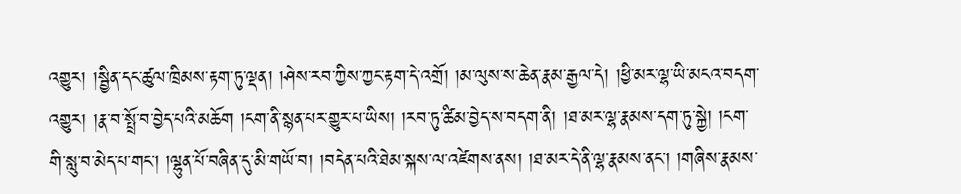འགྱུར། །སྦྱིན་དང་ཚུལ་ཁྲིམས་རྟག་ཏུ་ལྡན། །ཤེས་རབ་ཀྱིས་ཀྱང་རྟག་དེ་འགྲོ། །མ་ལུས་ས་ཆེན་རྣམ་རྒྱལ་དེ། །ཕྱི་མར་ལྷ་ཡི་མངའ་བདག་འགྱུར། །རྣ་བ་སྤྲོ་བ་བྱེད་པའི་མཆོག །ངག་ནི་སྙན་པར་གྱུར་པ་ཡིས། །རབ་ཏུ་ཚིམ་བྱེད་ས་བདག་ནི། །ཐ་མར་ལྷ་རྣམས་དག་ཏུ་སྐྱེ། །ངག་གི་སླུ་བ་མེད་པ་གང་། །ལྷུན་པོ་བཞིན་དུ་མི་གཡོ་བ། །བདེན་པའི་ཐེམ་སྐས་ལ་འཛེགས་ནས། །ཐ་མར་དེ་ནི་ལྷ་རྣམས་ནང་། །གཞིས་རྣམས་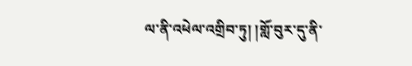ལ་ནི་འཕེལ་འགྲིབ་ཏུ། །གློ་བུར་དུ་ནི་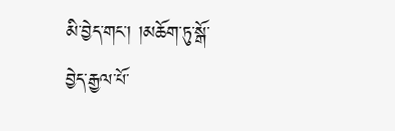མི་བྱེད་གང་། །མཆོག་ཏུ་སྒོ་བྱེད་རྒྱལ་པོ་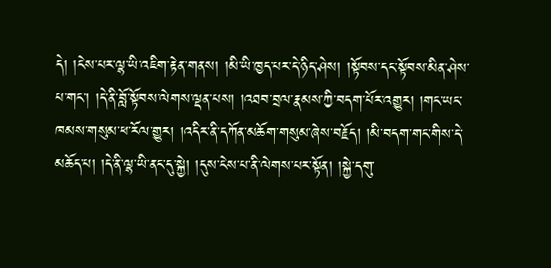དེ། །ངེས་པར་ལྷ་ཡི་འཇིག་རྟེན་གནས། །མི་ཡི་ཁྱད་པར་དེ་ཉིད་ཤེས། །སྟོབས་དང་སྟོབས་མིན་ཤེས་པ་གང་། །དེ་ནི་བློ་སྟོབས་ལེགས་ལྡན་པས། །འཐབ་བྲལ་རྣམས་ཀྱི་བདག་པོར་འགྱུར། །གང་ཡང་ཁམས་གསུམ་ཕ་རོལ་གྱུར། །འདིར་ནི་དཀོན་མཆོག་གསུམ་ཞེས་བརྗོད། །མི་བདག་གང་གིས་དེ་མཆོད་པ། །དེ་ནི་ལྷ་ཡི་ནང་དུ་སྐྱེ། །དུས་ངེས་པ་ནི་ལེགས་པར་སྟོན། །སྐྱེ་དགུ་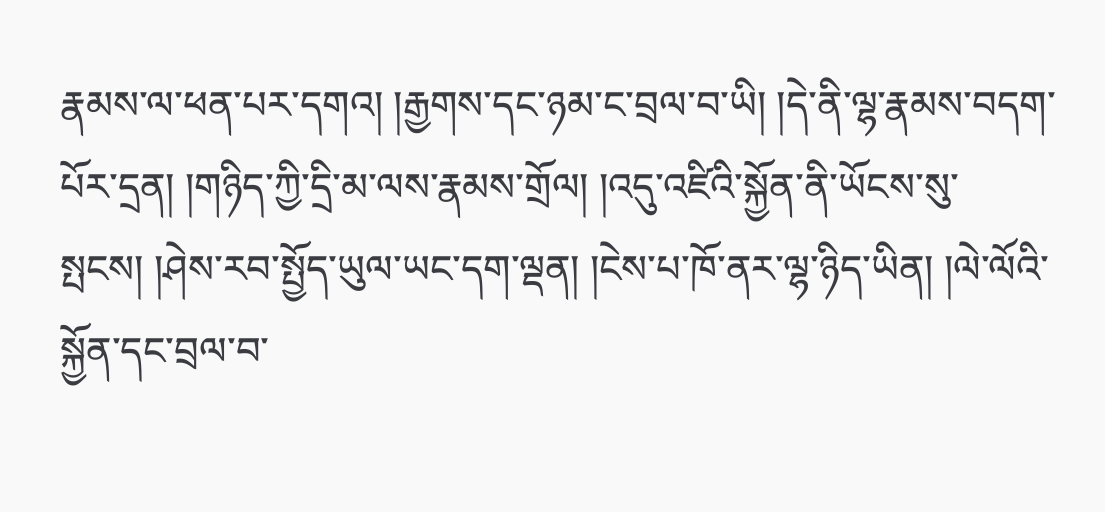རྣམས་ལ་ཕན་པར་དགའ། །རྒྱགས་དང་ཉམ་ང་བྲལ་བ་ཡི། །དེ་ནི་ལྷ་རྣམས་བདག་པོར་དྲན། །གཉིད་ཀྱི་དྲི་མ་ལས་རྣམས་གྲོལ། །འདུ་འཛིའི་སྐྱོན་ནི་ཡོངས་སུ་སྤངས། །ཤེས་རབ་སྤྱོད་ཡུལ་ཡང་དག་ལྡན། །ངེས་པ་ཁོ་ནར་ལྷ་ཉིད་ཡིན། །ལེ་ལོའི་སྐྱོན་དང་བྲལ་བ་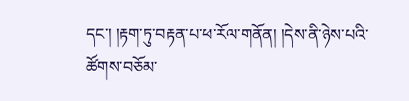དང་། །རྟག་ཏུ་བརྟན་པ་ཕ་རོལ་གནོན། །དེས་ནི་ཉེས་པའི་ཚོགས་བཅོམ་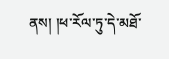ནས། །ཕ་རོལ་ཏུ་དེ་མཐོ་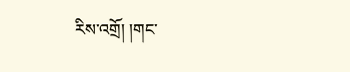རིས་འགྲོ། །གང་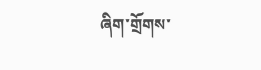ཞིག་གྲོགས་